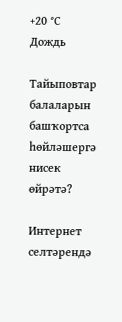+20 °С
Дождь

Тайыповтар балаларын башҡортса һөйләшергә нисек өйрәтә?

Интернет селтәрендә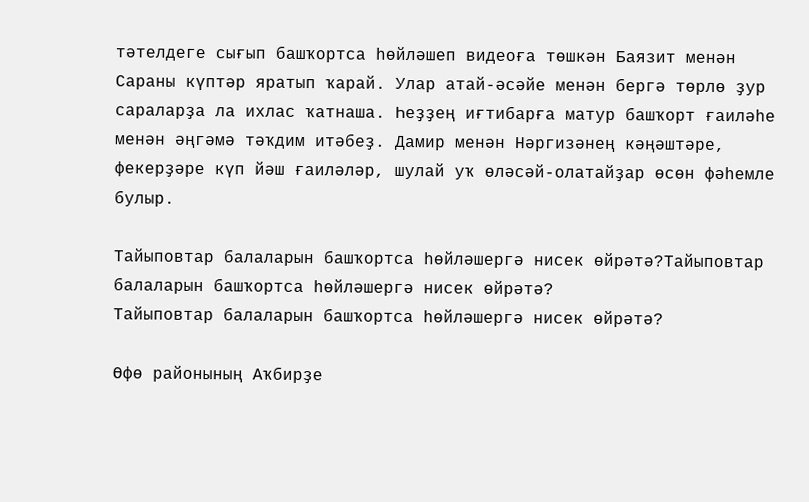тәтелдеге сығып башҡортса һөйләшеп видеоға төшкән Баязит менән Сараны күптәр яратып ҡарай. Улар атай-әсәйе менән бергә төрлө ҙур сараларҙа ла ихлас ҡатнаша. Һеҙҙең иғтибарға матур башҡорт ғаиләһе менән әңгәмә тәҡдим итәбеҙ. Дамир менән Нәргизәнең кәңәштәре, фекерҙәре күп йәш ғаиләләр, шулай уҡ өләсәй-олатайҙар өсөн фәһемле булыр.

Тайыповтар балаларын башҡортса һөйләшергә нисек өйрәтә?Тайыповтар балаларын башҡортса һөйләшергә нисек өйрәтә?
Тайыповтар балаларын башҡортса һөйләшергә нисек өйрәтә?

Өфө районының Аҡбирҙе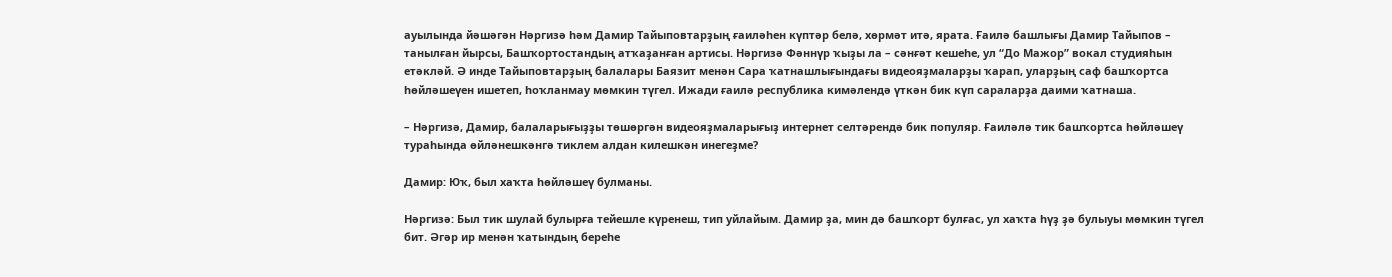ауылында йәшәгән Нәргизә һәм Дамир Тайыповтарҙың ғаиләһен күптәр белә, хөрмәт итә, ярата. Ғаилә башлығы Дамир Тайыпов – танылған йырсы, Башҡортостандың атҡаҙанған артисы. Нәргизә Фәннүр ҡыҙы ла – сәнғәт кешеһе, ул “До Мажор” вокал студияһын етәкләй. Ә инде Тайыповтарҙың балалары Баязит менән Сара ҡатнашлығындағы видеояҙмаларҙы ҡарап, уларҙың саф башҡортса һөйләшеүен ишетеп, һоҡланмау мөмкин түгел. Ижади ғаилә республика кимәлендә үткән бик күп сараларҙа даими ҡатнаша.

– Нәргизә, Дамир, балаларығыҙҙы төшөргән видеояҙмаларығыҙ интернет селтәрендә бик популяр. Ғаиләлә тик башҡортса һөйләшеү тураһында өйләнешкәнгә тиклем алдан килешкән инегеҙме?

Дамир: Юҡ, был хаҡта һөйләшеү булманы.

Нәргизә: Был тик шулай булырға тейешле күренеш, тип уйлайым. Дамир ҙа, мин дә башҡорт булғас, ул хаҡта һүҙ ҙә булыуы мөмкин түгел бит. Әгәр ир менән ҡатындың береһе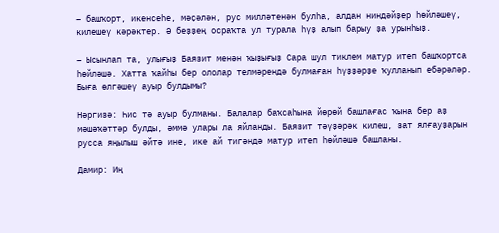– башҡорт, икенсеһе, мәҫәлән, рус милләтенән булһа, алдан ниндәйҙер һөйләшеү, килешеү кәрәктер. Ә беҙҙең осраҡта ул турала һүҙ алып барыу ҙа урынһыҙ.

– Ысынлап та, улығыҙ Баязит менән ҡыҙығыҙ Сара шул тиклем матур итеп башҡортса һөйләшә. Хатта ҡайһы бер ололар телмәрендә булмаған һүҙҙәрҙе ҡулланып ебәрәләр. Быға өлгәшеү ауыр булдымы?

Нәргизә: Һис тә ауыр булманы. Балалар баҡсаһына йөрөй башлағас ҡына бер аҙ мәшәҡәттәр булды, әммә улары ла яйланды. Баязит тәүҙәрәк килеш, зат ялғауҙарын русса яңылыш әйтә ине, ике ай тигәндә матур итеп һөйләшә башланы.

Дамир: Иң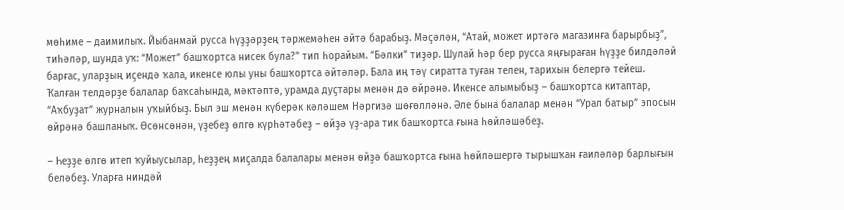мөһиме – даимилыҡ. Йыбанмай русса һүҙҙәрҙең тәржемәһен әйтә барабыҙ. Мәҫәлән, “Атай, может иртәгә магазинға барырбыҙ”, тиһәләр, шунда уҡ: “Может” башҡортса нисек була?” тип һорайым. “Бәлки” тиҙәр. Шулай һәр бер русса яңғыраған һүҙҙе билдәләй барғас, уларҙың иҫендә ҡала, икенсе юлы уны башҡортса әйтәләр. Бала иң тәү сиратта туған телен, тарихын белергә тейеш. Ҡалған телдәрҙе балалар баҡсаһында, мәктәптә, урамда дуҫтары менән дә өйрәнә. Икенсе алымыбыҙ – башҡортса китаптар, “Аҡбуҙат” журналын уҡыйбыҙ. Был эш менән күберәк кәләшем Нәргизә шөғөлләнә. Әле бына балалар менән “Урал батыр” эпосын өйрәнә башланыҡ. Өсөнсөнән, үҙебеҙ өлгө күрһәтәбеҙ – өйҙә үҙ-ара тик башҡортса ғына һөйләшәбеҙ.

– Һеҙҙе өлгө итеп ҡуйыусылар, һеҙҙең миҫалда балалары менән өйҙә башҡортса ғына һөйләшергә тырышҡан ғаиләләр барлығын беләбеҙ. Уларға ниндәй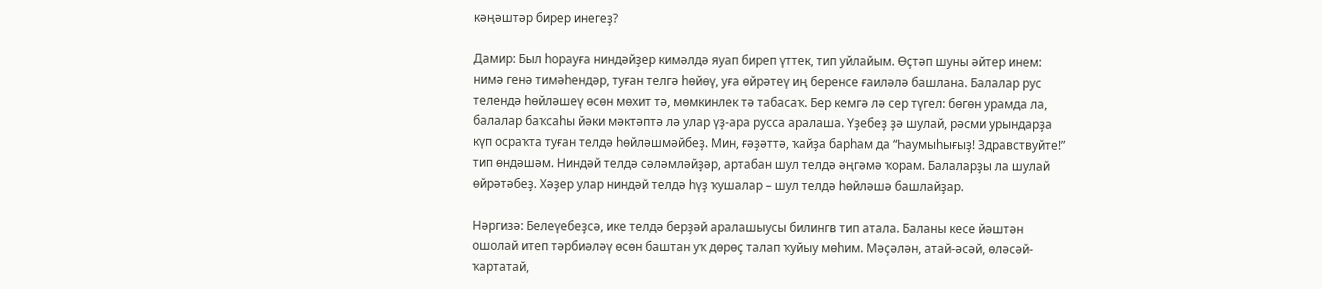кәңәштәр бирер инегеҙ?

Дамир: Был һорауға ниндәйҙер кимәлдә яуап биреп үттек, тип уйлайым. Өҫтәп шуны әйтер инем: нимә генә тимәһендәр, туған телгә һөйөү, уға өйрәтеү иң беренсе ғаиләлә башлана. Балалар рус телендә һөйләшеү өсөн мөхит тә, мөмкинлек тә табасаҡ. Бер кемгә лә сер түгел: бөгөн урамда ла, балалар баҡсаһы йәки мәктәптә лә улар үҙ-ара русса аралаша. Үҙебеҙ ҙә шулай, рәсми урындарҙа күп осраҡта туған телдә һөйләшмәйбеҙ. Мин, ғәҙәттә, ҡайҙа барһам да “Һаумыһығыҙ! Здравствуйте!” тип өндәшәм. Ниндәй телдә сәләмләйҙәр, артабан шул телдә әңгәмә ҡорам. Балаларҙы ла шулай өйрәтәбеҙ. Хәҙер улар ниндәй телдә һүҙ ҡушалар – шул телдә һөйләшә башлайҙар.

Нәргизә: Белеүебеҙсә, ике телдә берҙәй аралашыусы билингв тип атала. Баланы кесе йәштән ошолай итеп тәрбиәләү өсөн баштан уҡ дөрөҫ талап ҡуйыу мөһим. Мәҫәлән, атай-әсәй, өләсәй-ҡартатай,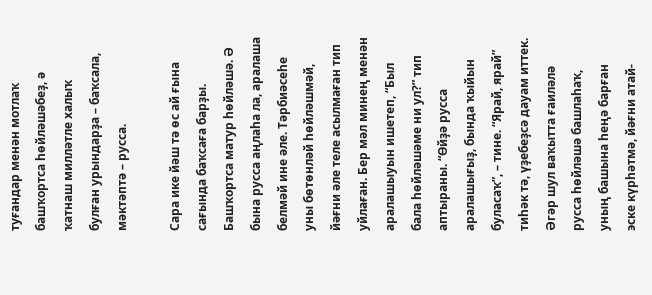туғандар менән мотлаҡ башҡортса һөйләшәбеҙ, ә ҡатнаш милләтле халыҡ булған урындарҙа – баҡсала, мәктәптә – русса.

Сара ике йәш тә өс ай ғына сағында баҡсаға барҙы. Башҡортса матур һөйләшә. Ә бына русса аңлаһа ла, аралаша белмәй ине әле. Тәрбиәсеһе уны бөтөнләй һөйләшмәй, йәғни әле теле асылмаған тип уйлаған. Бер мәл минең менән аралашыуын ишетеп, “Был бала һөйләшәме ни ул?” тип аптыраны. “Өйҙә русса аралашығыҙ, бында ҡыйын буласаҡ”, – тине. “Ярай, ярай” тиһәк тә, үҙебеҙсә дауам иттек. Әгәр шул ваҡытта ғаиләлә русса һөйләшә башлаһаҡ, уның башына һеңә барған эске күрһәтмә, йәғни атай-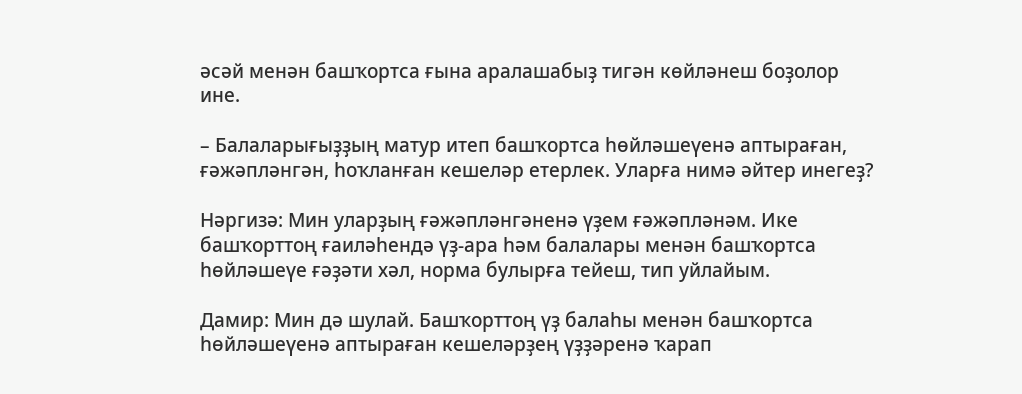әсәй менән башҡортса ғына аралашабыҙ тигән көйләнеш боҙолор ине.

– Балаларығыҙҙың матур итеп башҡортса һөйләшеүенә аптыраған, ғәжәпләнгән, һоҡланған кешеләр етерлек. Уларға нимә әйтер инегеҙ?

Нәргизә: Мин уларҙың ғәжәпләнгәненә үҙем ғәжәпләнәм. Ике башҡорттоң ғаиләһендә үҙ-ара һәм балалары менән башҡортса һөйләшеүе ғәҙәти хәл, норма булырға тейеш, тип уйлайым.

Дамир: Мин дә шулай. Башҡорттоң үҙ балаһы менән башҡортса һөйләшеүенә аптыраған кешеләрҙең үҙҙәренә ҡарап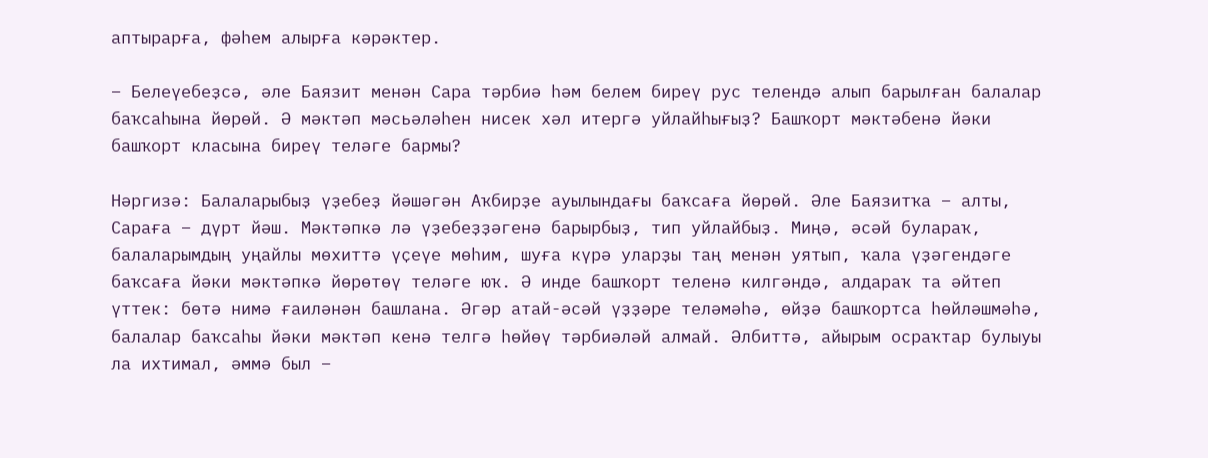аптырарға, фәһем алырға кәрәктер.

– Белеүебеҙсә, әле Баязит менән Сара тәрбиә һәм белем биреү рус телендә алып барылған балалар баҡсаһына йөрөй. Ә мәктәп мәсьәләһен нисек хәл итергә уйлайһығыҙ? Башҡорт мәктәбенә йәки башҡорт класына биреү теләге бармы?

Нәргизә: Балаларыбыҙ үҙебеҙ йәшәгән Аҡбирҙе ауылындағы баҡсаға йөрөй. Әле Баязитҡа – алты, Сараға – дүрт йәш. Мәктәпкә лә үҙебеҙҙәгенә барырбыҙ, тип уйлайбыҙ. Миңә, әсәй булараҡ, балаларымдың уңайлы мөхиттә үҫеүе мөһим, шуға күрә уларҙы таң менән уятып, ҡала үҙәгендәге баҡсаға йәки мәктәпкә йөрөтөү теләге юҡ. Ә инде башҡорт теленә килгәндә, алдараҡ та әйтеп үттек: бөтә нимә ғаиләнән башлана. Әгәр атай-әсәй үҙҙәре теләмәһә, өйҙә башҡортса һөйләшмәһә, балалар баҡсаһы йәки мәктәп кенә телгә һөйөү тәрбиәләй алмай. Әлбиттә, айырым осраҡтар булыуы ла ихтимал, әммә был –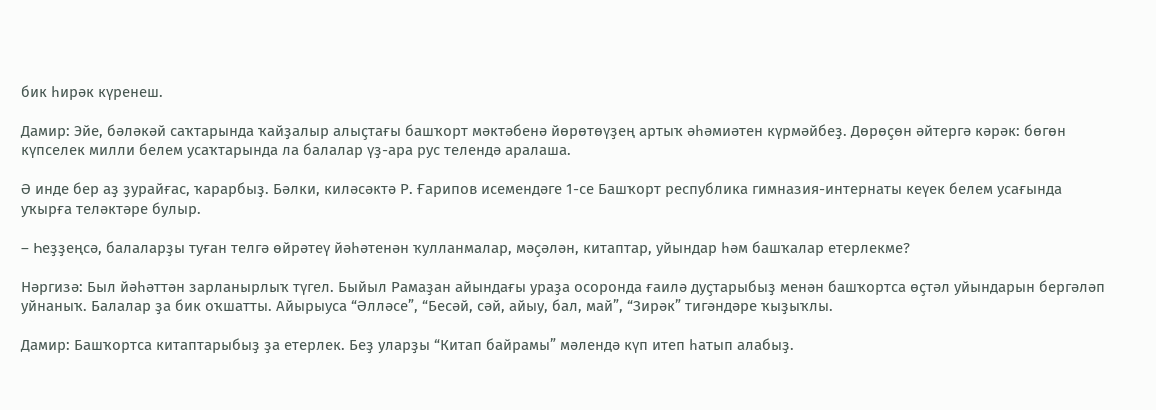бик һирәк күренеш.

Дамир: Эйе, бәләкәй саҡтарында ҡайҙалыр алыҫтағы башҡорт мәктәбенә йөрөтөүҙең артыҡ әһәмиәтен күрмәйбеҙ. Дөрөҫөн әйтергә кәрәк: бөгөн күпселек милли белем усаҡтарында ла балалар үҙ-ара рус телендә аралаша.

Ә инде бер аҙ ҙурайғас, ҡарарбыҙ. Бәлки, киләсәктә Р. Ғарипов исемендәге 1-се Башҡорт республика гимназия-интернаты кеүек белем усағында уҡырға теләктәре булыр.

– Һеҙҙеңсә, балаларҙы туған телгә өйрәтеү йәһәтенән ҡулланмалар, мәҫәлән, китаптар, уйындар һәм башҡалар етерлекме?

Нәргизә: Был йәһәттән зарланырлыҡ түгел. Быйыл Рамаҙан айындағы ураҙа осоронда ғаилә дуҫтарыбыҙ менән башҡортса өҫтәл уйындарын бергәләп уйнаныҡ. Балалар ҙа бик оҡшатты. Айырыуса “Әлләсе”, “Бесәй, сәй, айыу, бал, май”, “Зирәк” тигәндәре ҡыҙыҡлы.

Дамир: Башҡортса китаптарыбыҙ ҙа етерлек. Беҙ уларҙы “Китап байрамы” мәлендә күп итеп һатып алабыҙ.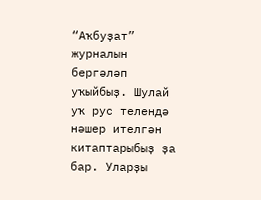“Аҡбуҙат” журналын бергәләп уҡыйбыҙ. Шулай уҡ рус телендә нәшер ителгән китаптарыбыҙ ҙа бар. Уларҙы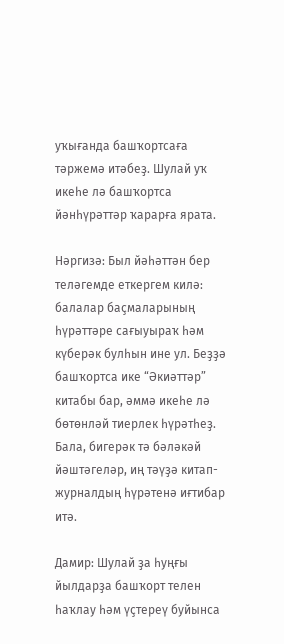уҡығанда башҡортсаға тәржемә итәбеҙ. Шулай уҡ икеһе лә башҡортса йәнһүрәттәр ҡарарға ярата.

Нәргизә: Был йәһәттән бер теләгемде еткергем килә: балалар баҫмаларының һүрәттәре сағыуыраҡ һәм күберәк булһын ине ул. Беҙҙә башҡортса ике “Әкиәттәр” китабы бар, әммә икеһе лә бөтөнләй тиерлек һүрәтһеҙ. Бала, бигерәк тә бәләкәй йәштәгеләр, иң тәүҙә китап-журналдың һүрәтенә иғтибар итә.

Дамир: Шулай ҙа һуңғы йылдарҙа башҡорт телен һаҡлау һәм үҫтереү буйынса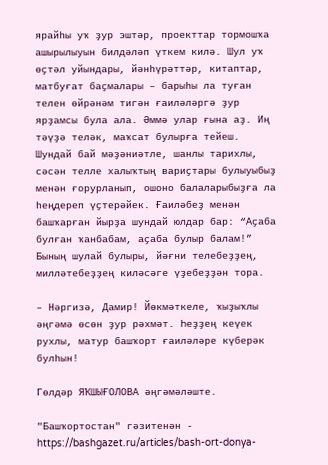ярайһы уҡ ҙур эштәр, проекттар тормошҡа ашырылыуын билдәләп үткем килә. Шул уҡ өҫтәл уйындары, йәнһүрәттәр, китаптар, матбуғат баҫмалары – барыһы ла туған телен өйрәнәм тигән ғаиләләргә ҙур ярҙамсы була ала. Әммә улар ғына аҙ. Иң тәүҙә теләк, маҡсат булырға тейеш. Шундай бай мәҙәниәтле, шанлы тарихлы, сәсән телле халыҡтың вариҫтары булыуыбыҙ менән ғорурланып, ошоно балаларыбыҙға ла һеңдереп үҫтерәйек. Ғаиләбеҙ менән башҡарған йырҙа шундай юлдар бар: “Аҫаба булған ҡанбабам, аҫаба булыр балам!” Бының шулай булыры, йәғни телебеҙҙең, милләтебеҙҙең киләсәге үҙебеҙҙән тора.

– Нәргизә, Дамир! Йөкмәткеле, ҡыҙыҡлы әңгәмә өсөн ҙур рәхмәт. Һеҙҙең кеүек рухлы, матур башҡорт ғаиләләре күберәк булһын!

Гөлдәр ЯҠШЫҒОЛОВА әңгәмәләште.

"Башҡортостан" гәзитенән - https://bashgazet.ru/articles/bash-ort-donya-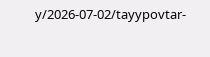y/2026-07-02/tayypovtar-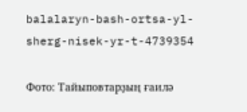balalaryn-bash-ortsa-yl-sherg-nisek-yr-t-4739354

Фото: Тайыповтарҙың ғаилә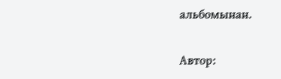альбомынан.

Автор: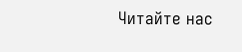Читайте нас